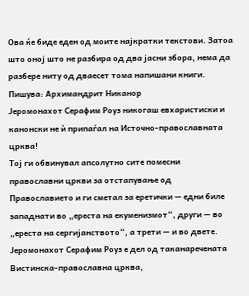Ова ќе биде еден од моите најкратки текстови. Затоа што оној што не разбира од два јасни збора, нема да разбере ниту од дваесет тома напишани книги.
Пишува: Архимандрит Никанор
Јеромонахот Серафим Роуз никогаш евхаристиски и канонски не ѝ припаѓал на Источно-православната црква!
Тој ги обвинувал апсолутно сите помесни православни цркви за отстапување од Православието и ги сметал за еретички — едни биле западнати во „ереста на екуменизмот“, други — во „ереста на сергијанството“, а трети — и во двете.
Јеромонахот Серафим Роуз е дел од таканаречената Вистинска-православна црква,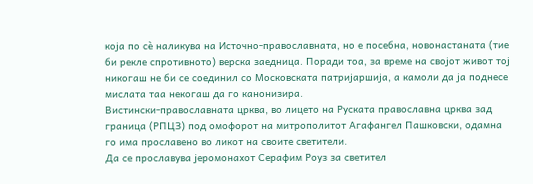која по сè наликува на Источно-православната, но е посебна, новонастаната (тие би рекле спротивното) верска заедница. Поради тоа, за време на својот живот тој никогаш не би се соединил со Московската патријаршија, а камоли да ја поднесе мислата таа некогаш да го канонизира.
Вистински-православната црква, во лицето на Руската православна црква зад граница (РПЦЗ) под омофорот на митрополитот Агафангел Пашковски, одамна го има прославено во ликот на своите светители.
Да се прославува јеромонахот Серафим Роуз за светител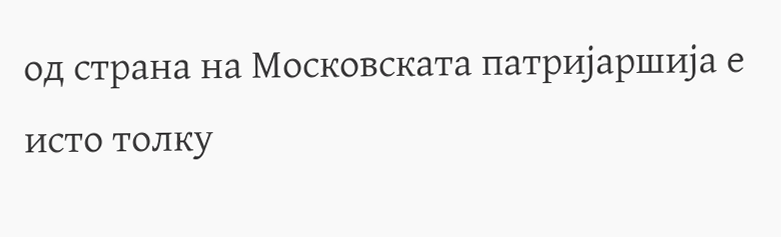од страна на Московската патријаршија е исто толку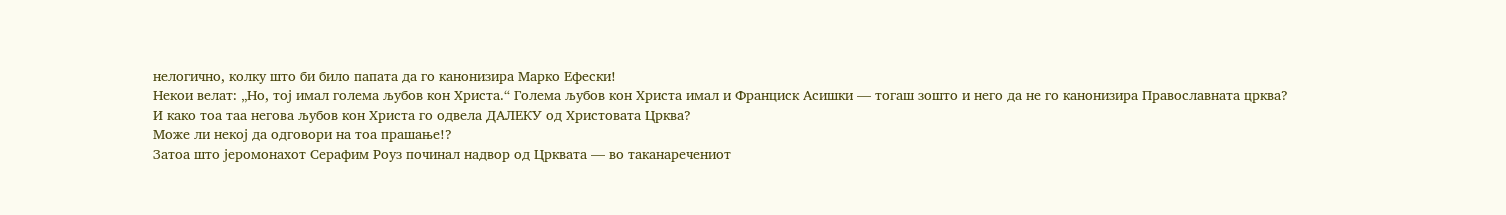нелогично, колку што би било папата да го канонизира Марко Ефески!
Некои велат: „Но, тој имал голема љубов кон Христа.“ Голема љубов кон Христа имал и Франциск Асишки — тогаш зошто и него да не го канонизира Православната црква?
И како тоа таа негова љубов кон Христа го одвела ДАЛЕКУ од Христовата Црква?
Може ли некој да одговори на тоа прашање!?
Затоа што јеромонахот Серафим Роуз починал надвор од Црквата — во таканаречениот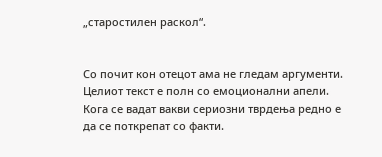„старостилен раскол“.


Со почит кон отецот ама не гледам аргументи. Целиот текст е полн со емоционални апели. Кога се вадат вакви сериозни тврдења редно е да се поткрепат со факти.